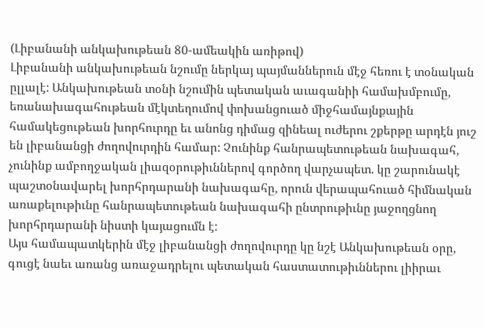(Լիբանանի անկախութեան 80-ամեակին առիթով)
Լիբանանի անկախութեան նշումը ներկայ պայմաններուն մէջ հեռու է տօնական ըլլալէ: Անկախութեան տօնի նշումին պետական աւագանիի համախմբումը, եռանախագահութեան մէկտեղումով փոխանցուած միջհամայնքային համակեցութեան խորհուրդը եւ անոնց դիմաց զինեալ ուժերու շքերթը արդէն յուշ են լիբանանցի ժողովուրդին համար: Չունինք հանրապետութեան նախագահ, չունինք ամբողջական լիազօրութիւններով գործող վարչապետ. կը շարունակէ պաշտօնավարել խորհրդարանի նախագահը, որուն վերապահուած հիմնական առաքելութիւնը հանրապետութեան նախագահի ընտրութիւնը յաջողցնող խորհրդարանի նիստի կայացումն է:
Այս համապատկերին մէջ լիբանանցի ժողովուրդը կը նշէ Անկախութեան օրը, գուցէ նաեւ առանց առաջադրելու պետական հաստատութիւններու լիիրաւ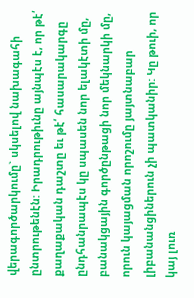վերագործարկումը` սկսելով նախագահի ընտրութենէն: Իրադրութիւնը այնպէս է, որ թէ՛ քաղաքական դաշտը եւ թէ՛ հասարակարգը ընդհանրապէս կը սպասեն նոր ելակէտի մը, բանակցային գործընթացի նոր մեկնարկի մը, որուն կայացման որոշումը յայտնաբար լիբանանցիներուն չի պատկանիր: Կը թուի, որ կայ լուռ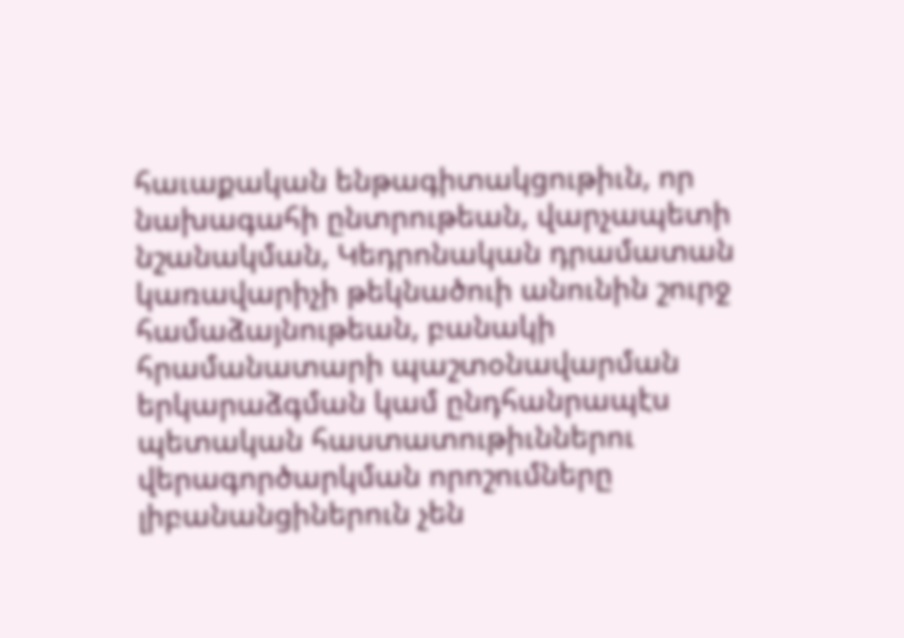հաւաքական ենթագիտակցութիւն, որ նախագահի ընտրութեան, վարչապետի նշանակման, Կեդրոնական դրամատան կառավարիչի թեկնածուի անունին շուրջ համաձայնութեան, բանակի հրամանատարի պաշտօնավարման երկարաձգման կամ ընդհանրապէս պետական հաստատութիւններու վերագործարկման որոշումները լիբանանցիներուն չեն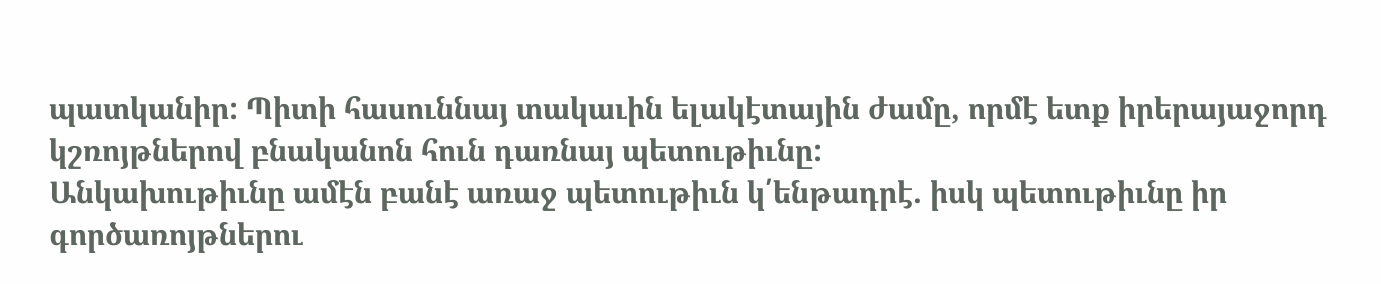պատկանիր: Պիտի հասուննայ տակաւին ելակէտային ժամը, որմէ ետք իրերայաջորդ կշռոյթներով բնականոն հուն դառնայ պետութիւնը:
Անկախութիւնը ամէն բանէ առաջ պետութիւն կ՛ենթադրէ. իսկ պետութիւնը իր գործառոյթներու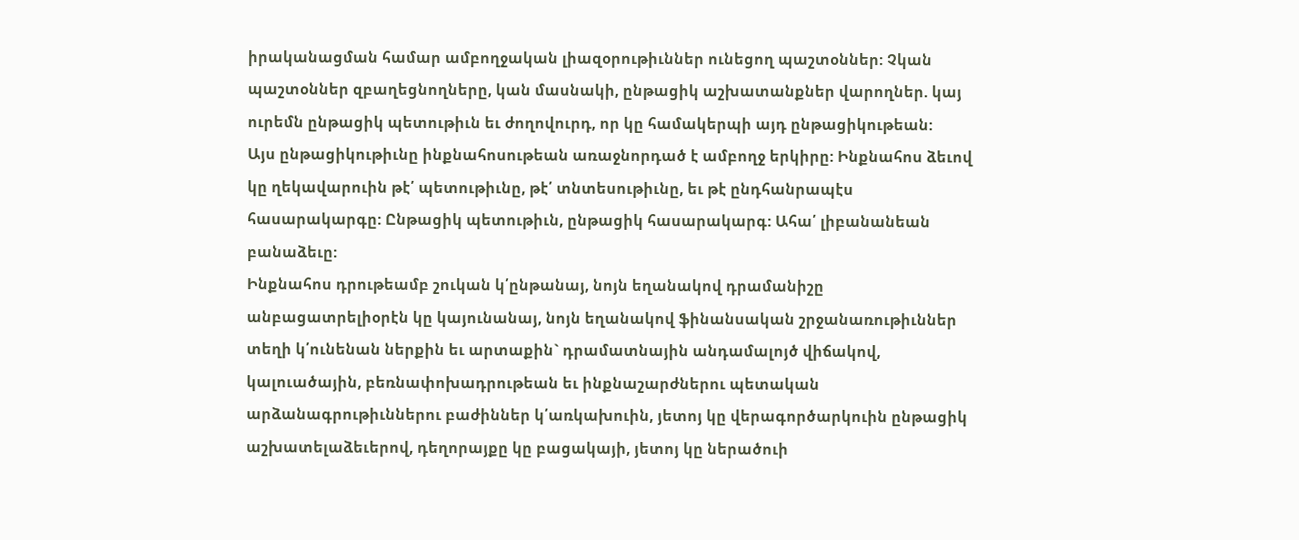իրականացման համար ամբողջական լիազօրութիւններ ունեցող պաշտօններ: Չկան պաշտօններ զբաղեցնողները, կան մասնակի, ընթացիկ աշխատանքներ վարողներ. կայ ուրեմն ընթացիկ պետութիւն եւ ժողովուրդ, որ կը համակերպի այդ ընթացիկութեան:
Այս ընթացիկութիւնը ինքնահոսութեան առաջնորդած է ամբողջ երկիրը: Ինքնահոս ձեւով կը ղեկավարուին թէ՛ պետութիւնը, թէ՛ տնտեսութիւնը, եւ թէ ընդհանրապէս հասարակարգը: Ընթացիկ պետութիւն, ընթացիկ հասարակարգ: Ահա՛ լիբանանեան բանաձեւը:
Ինքնահոս դրութեամբ շուկան կ՛ընթանայ, նոյն եղանակով դրամանիշը անբացատրելիօրէն կը կայունանայ, նոյն եղանակով ֆինանսական շրջանառութիւններ տեղի կ՛ունենան ներքին եւ արտաքին` դրամատնային անդամալոյծ վիճակով, կալուածային, բեռնափոխադրութեան եւ ինքնաշարժներու պետական արձանագրութիւններու բաժիններ կ՛առկախուին, յետոյ կը վերագործարկուին ընթացիկ աշխատելաձեւերով, դեղորայքը կը բացակայի, յետոյ կը ներածուի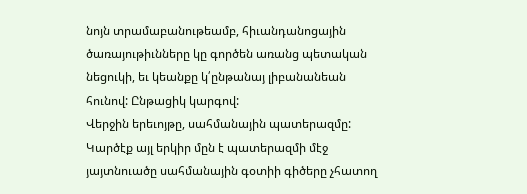նոյն տրամաբանութեամբ, հիւանդանոցային ծառայութիւնները կը գործեն առանց պետական նեցուկի, եւ կեանքը կ՛ընթանայ լիբանանեան հունով: Ընթացիկ կարգով:
Վերջին երեւոյթը, սահմանային պատերազմը: Կարծէք այլ երկիր մըն է պատերազմի մէջ յայտնուածը սահմանային գօտիի գիծերը չհատող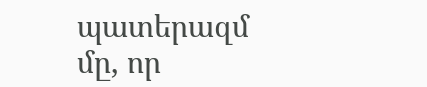պատերազմ մը, որ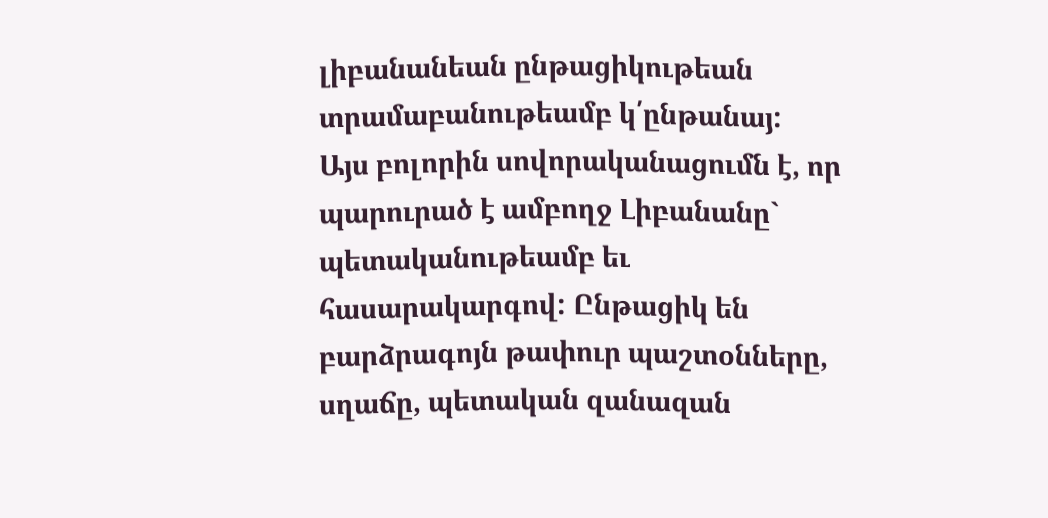լիբանանեան ընթացիկութեան տրամաբանութեամբ կ՛ընթանայ:
Այս բոլորին սովորականացումն է, որ պարուրած է ամբողջ Լիբանանը` պետականութեամբ եւ հասարակարգով: Ընթացիկ են բարձրագոյն թափուր պաշտօնները, սղաճը, պետական զանազան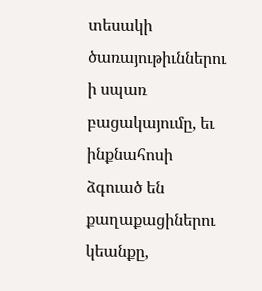տեսակի ծառայութիւններու ի սպառ բացակայումը, եւ ինքնահոսի ձգուած են քաղաքացիներու կեանքը,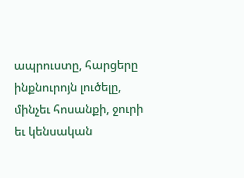ապրուստը, հարցերը ինքնուրոյն լուծելը, մինչեւ հոսանքի, ջուրի եւ կենսական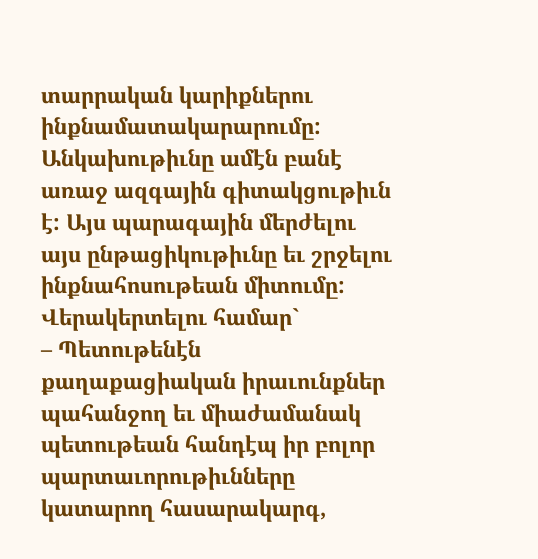տարրական կարիքներու ինքնամատակարարումը:
Անկախութիւնը ամէն բանէ առաջ ազգային գիտակցութիւն է: Այս պարագային մերժելու այս ընթացիկութիւնը եւ շրջելու ինքնահոսութեան միտումը: Վերակերտելու համար`
– Պետութենէն քաղաքացիական իրաւունքներ պահանջող եւ միաժամանակ պետութեան հանդէպ իր բոլոր պարտաւորութիւնները կատարող հասարակարգ,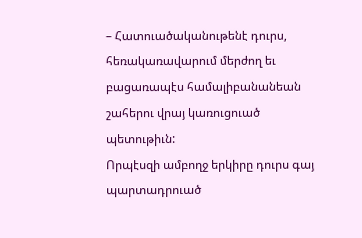– Հատուածականութենէ դուրս, հեռակառավարում մերժող եւ բացառապէս համալիբանանեան շահերու վրայ կառուցուած պետութիւն:
Որպէսզի ամբողջ երկիրը դուրս գայ պարտադրուած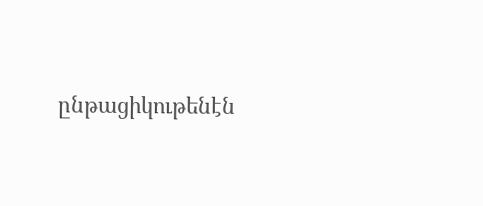ընթացիկութենէն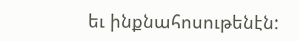եւ ինքնահոսութենէն: